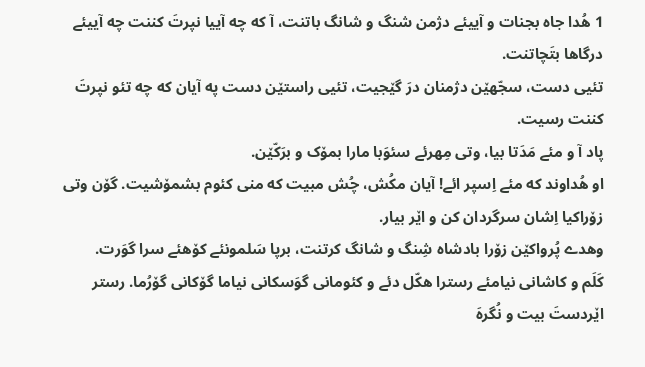1 هُدا جاه بجنات و آییئے دژمن شنگ و شانگ باتنت، آ که چه آییا نپرتَ کننت چه آییئے درگاها بتَچاتنت.
تئیی دست، سجّهێن دژمنان درَ گێجیت، تئیی راستێن دست په آیان که چه تئو نپرتَ کننت رسیت.
پاد آ و مئے مَدَتا بیا، وتی مِهرئے سئوَبا مارا بمۆک و برَکّێن.
او هُداوند که مئے اِسپر ائے! آیان مکُش، چُش مبیت که منی کئوم بشمۆشیت. گۆن وتی زۆراکیا اِشان سرگردان کن و اێر بیار.
وهدے پُرواکێن زۆرا بادشاه شِنگ و شانگ کرتنت، برپا سَلمونئے کۆهئے سرا گوَرت.
کَلَم و کاشانی نیامئے رسترا هکّل دئے و کئومانی گوَسکانی نیاما گۆکانی گۆرُما. رستر اێردستَ بیت و نُگرهَ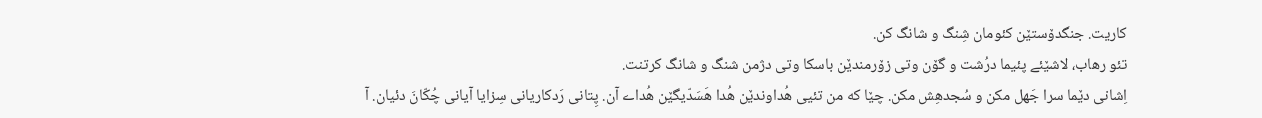کاریت. جنگدۆستێن کئومان شِنگ و شانگ کن.
تئو رهاب، لاشێئے پئیما درُشت و گۆن وتی زۆرمندێن باسکا وتی دژمن شنگ و شانگ کرتنت.
اِشانی دێما سرا جَهل مکن و سُجدهِش مکن. چێا که من تئیی هُداوندێن هُدا هَسَدّیگێن هُداے آن. پِتانی رَدکاریانی سِزایا آیانی چُکّانَ دئیان. آ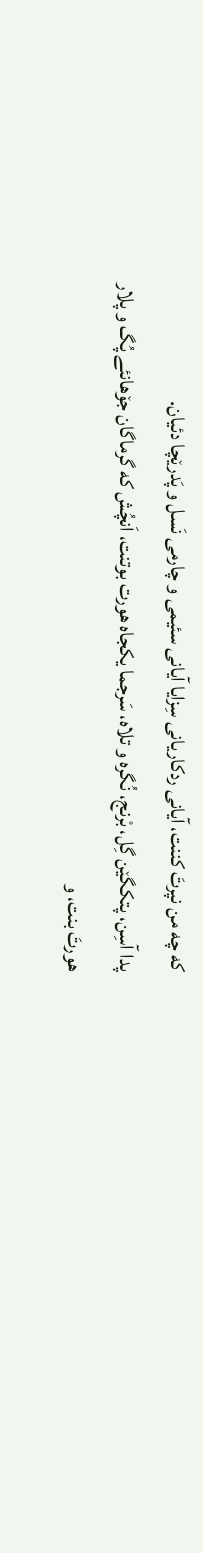که چه من نپرتَ کننت، آیانی ردکاریانی سِزایا آیانی سئیمی و چارمی نَسل و پَدرێچا دئیان.
پدا آسِن، پتکگێن گِل، بْرنج، نُگره و تلاه، سَرجما یکجاه هورت بوتنت، اَنچُش که گرماگان جۆهانئے پُگ و پلار هورتَ بنت، و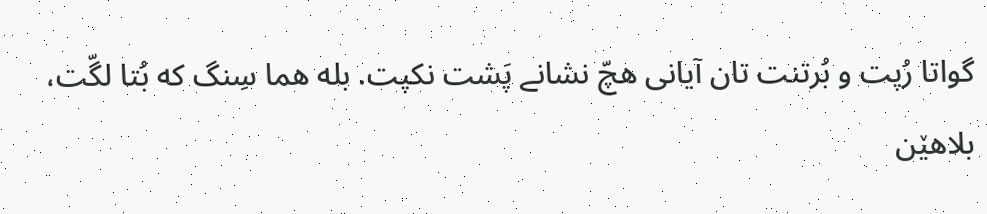گواتا رُپت و بُرتنت تان آیانی هچّ نشانے پَشت نکپت. بله هما سِنگ که بُتا لگّت، بلاهێن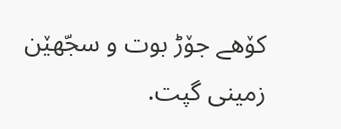کۆهے جۆڑ بوت و سجّهێن زمینی گپت.